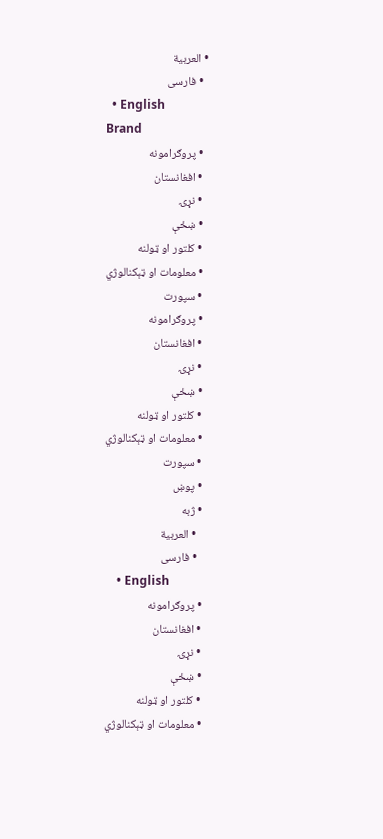• العربية
  • فارسی
  • English
Brand
  • پروګرامونه
  • افغانستان
  • نړۍ
  • ښځې
  • کلتور او ټولنه
  • معلومات او ټېکنالوژي
  • سپورت
  • پروګرامونه
  • افغانستان
  • نړۍ
  • ښځې
  • کلتور او ټولنه
  • معلومات او ټېکنالوژي
  • سپورت
  • پوښ
  • ژبه
    • العربية
    • فارسی
    • English
  • پروګرامونه
  • افغانستان
  • نړۍ
  • ښځې
  • کلتور او ټولنه
  • معلومات او ټېکنالوژي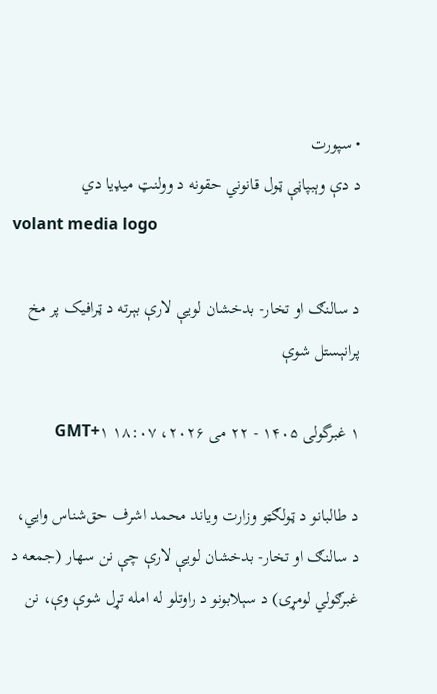• سپورت
د دې وېبپاڼې ټول قانوني حقونه د وولنټ میډیا دي
volant media logo

د سالنګ او تخار- بدخشان لویې لارې بېرته د ټرافیک پر مخ پرانېستل شوې

۱ غبرگولی ۱۴۰۵ - ۲۲ می ۲۰۲۶، ۱۸:۰۷ GMT+۱

د طالبانو د ټولګټو وزارت ویاند محمد اشرف حق‌شناس وايي، د سالنګ او تخار- بدخشان لویې لارې چې نن سهار (جمعه د غبرګولي لومړۍ) د سېلابونو د راوتلو له امله تړل شوې وې، نن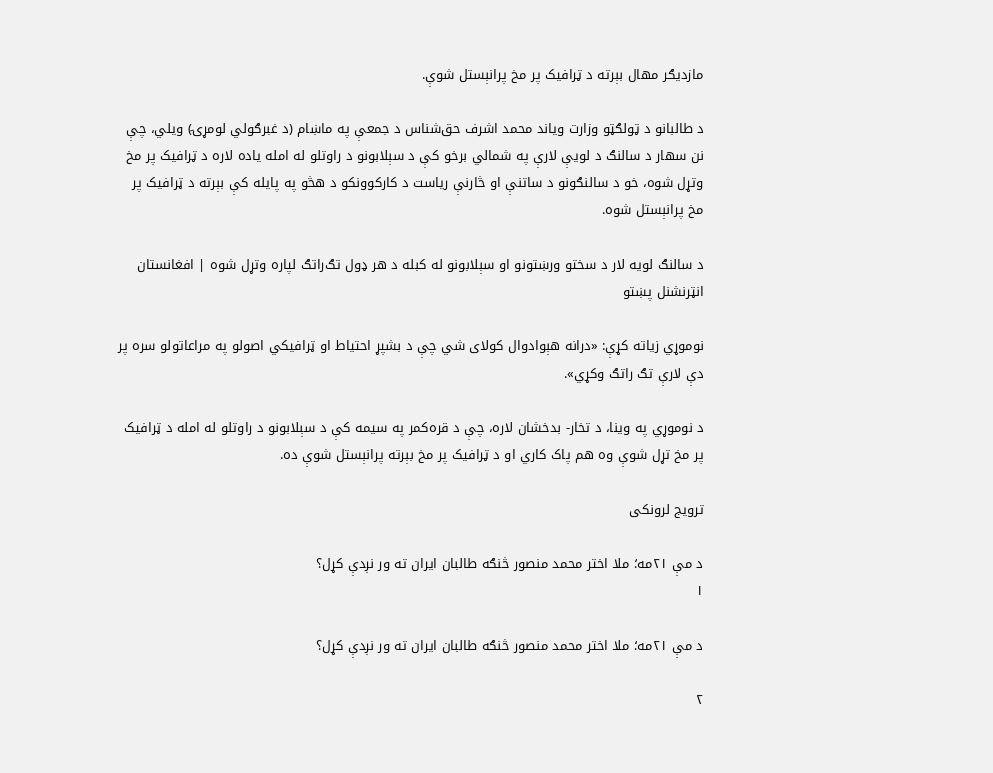مازدیګر مهال بېرته د ټرافیک پر مخ پرانېستل شوې.

د طالبانو د ټولګټو وزارت ویاند محمد اشرف حق‌شناس د جمعې په ماښام (د غبرګولي لومړۍ) ویلي، چې نن سهار د سالنګ د لویې لارې په شمالي برخو کې د سېلابونو د راوتلو له امله یاده لاره د ټرافیک پر مخ وتړل شوه، خو د سالنګونو د ساتنې او څارنې ریاست د کارکوونکو د هڅو په پایله کې بېرته د ټرافیک پر مخ پرانېستل شوه.

د سالنګ لویه لار د سختو ورښتونو او سېلابونو له کبله د هر ډول تګ‌راتګ لپاره وتړل شوه | افغانستان انټرنشنل پښتو

نوموړي زیاته کړې: «درانه هېوادوال کولای شي چې د بشپړ احتیاط او ټرافیکي اصولو په مراعاتولو سره پر دې لارې تګ راتګ وکړي».

د نوموړي په وینا، د تخار- بدخشان لاره، چې د قره‌کمر په سیمه کې د سېلابونو د راوتلو له امله د ټرافیک پر مخ تړل شوې وه هم پاک کاري او د ټرافیک پر مخ بېرته پرانېستل شوې ده.

ترویج لرونکی

د مې ۲۱مه؛ ملا اختر محمد منصور څنګه طالبان ایران ته ور نږدې کړل؟
۱

د مې ۲۱مه؛ ملا اختر محمد منصور څنګه طالبان ایران ته ور نږدې کړل؟

۲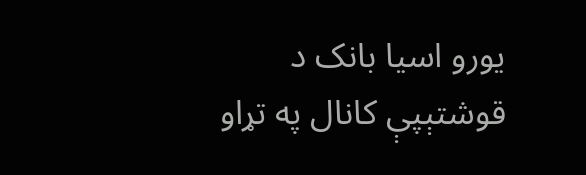یورو اسیا بانک د قوشتېپې کانال په تړاو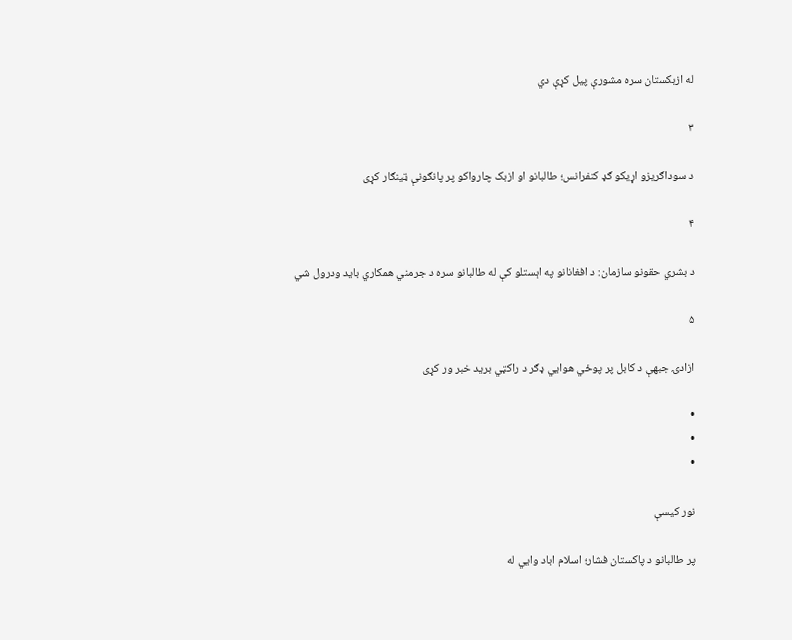له ازبکستان سره مشورې پیل کړې دي

۳

د سوداګریزو اړیکو ګډ کنفرانس؛ طالبانو او ازبک چارواکو پر پانګونې ټینګار کړی

۴

د بشري حقونو سازمان: د افغانانو په اېستلو کې له طالبانو سره د جرمني همکاري باید ودرول شي

۵

ازادۍ جبهې د کابل پر پوځي هوايي ډګر د راکټي برید خبر ور کړی

•
•
•

نور کیسې

پر طالبانو د پاکستان فشار؛ اسلام اباد وايي له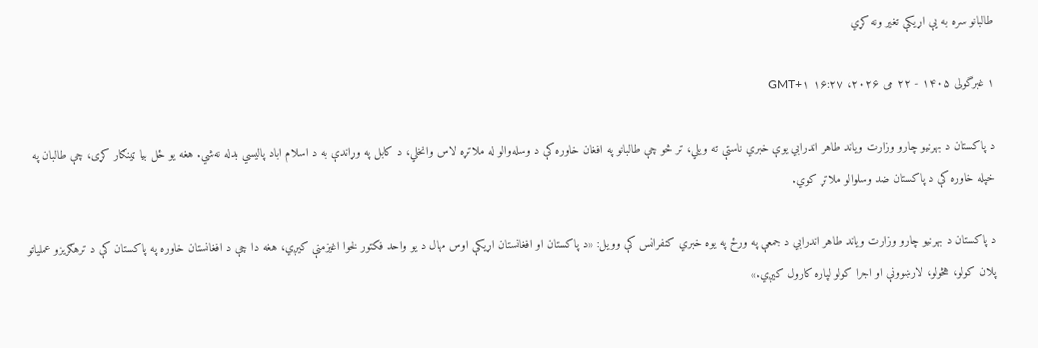طالبانو سره به یې اړیکې تغیر ونه کړي

۱ غبرگولی ۱۴۰۵ - ۲۲ می ۲۰۲۶، ۱۶:۲۷ GMT+۱

د پاکستان د بهرنیو چارو وزارت ویاند طاهر اندرابي یوې خبري ناستې ته ویلي، تر څو چې طالبانو په افغان خاوره کې د وسله‌والو له ملاتړه لاس وانخلي، د کابل په وړاندې به د اسلام اباد پالیسي بدله نه‌شي. هغه یو ځل بیا ټینګار کړی، چې طالبان په خپله خاوره کې د پاکستان ضد وسلوالو ملاتړ کوي.

د پاکستان د بهرنیو چارو وزارت ویاند طاهر اندرابي د جمعې په ورځ په یوه خبري کنفرانس کې وویل: «د پاکستان او افغانستان اړیکې اوس مهال د یو واحد فکتور لخوا اغیزمنې کیږي، هغه دا چې د افغانستان خاوره په پاکستان کې د ترهګریزو عملیاتو پلان کولو، هڅولو، لارښوونې او اجرا کولو لپاره کارول کیږي.»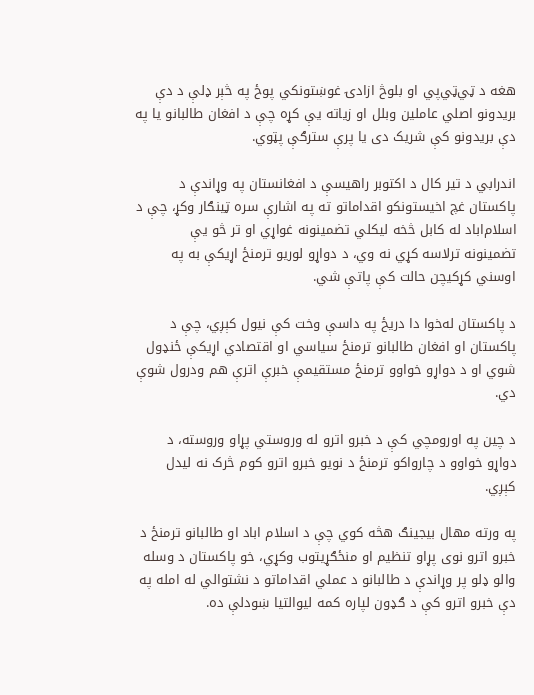هغه د ټي‌ټي‌پي او بلوڅ ازادۍ غوښتونکي پوځ په څېر ډلې د دې بریدونو اصلي عاملین وبلل او زیاته یې کړه چې د افغان طالبانو یا په دې بریدونو کې شریک دی یا پرې سترګې پټوي.

اندرابي د تیر کال د اکتوبر راهیسې د افغانستان په وړاندې د پاکستان غچ اخیستونکو اقداماتو ته په اشارې سره ټینګار وکړ، چې د اسلام‌اباد له کابل څخه لیکلي تضمینونه غواړي او تر څو یې تضمینونه ترلاسه کړي نه وي، د دواړو لوریو ترمنځ اړیکې به په اوسني کړکیچن حالت کې پاتې شي.

د پاکستان له‌خوا دا دریځ په داسې وخت کې نیول کېږي، چې د پاکستان او افغان طالبانو ترمنځ سیاسي او اقتصادي اړیکې ځنډول شوي او د دواړو خواوو ترمنځ مستقیمې خبرې اترې هم ودرول شوې دي.

د چین په اورومچي کې د خبرو اترو له وروستي پړاو وروسته، د دواړو خواوو د چارواکو ترمنځ د نویو خبرو اترو کوم څرک نه لیدل کېږي.

په ورته مهال بیجینګ هڅه کوي چې د اسلام اباد او طالبانو ترمنځ د خبرو اترو نوی پړاو تنظیم او منځګړیتوب وکړي، خو پاکستان د وسله والو ډلو پر وړاندې د طالبانو د عملي اقداماتو د نشتوالي له امله په دې خبرو اترو کې د ګډون لپاره کمه لیوالتیا ښودلې ده.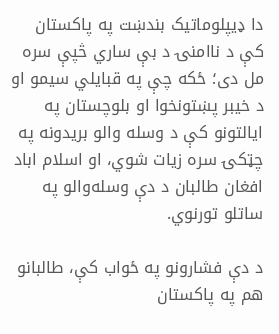دا ډیپلوماتیک بندښت په پاکستان کې د ناامنۍ د بې ساري څپې سره مل دی؛ ځکه چې په قبایلي سیمو او د خیبر پښتونخوا او بلوچستان په ایالتونو کې د وسله والو بریدونه په چټکۍ سره زیات شوي، او اسلام اباد افغان طالبان د دې وسله‌والو په ساتلو تورنوي.

د دې فشارونو په ځواب کې، طالبانو هم په پاکستان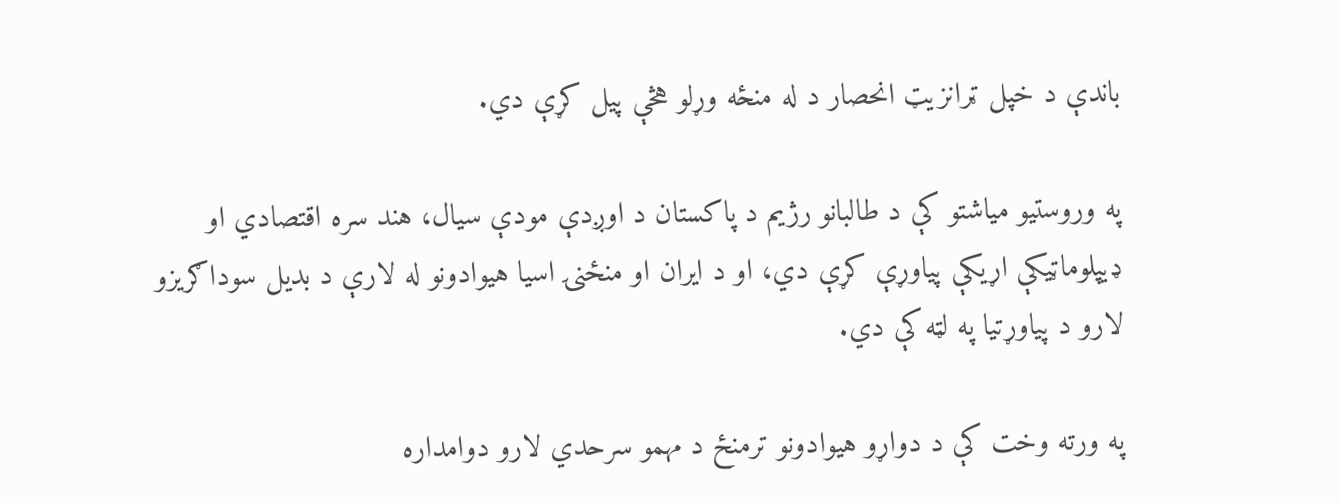باندې د خپل ټرانزیټ انحصار د له منځه وړلو هڅې پیل کړې دي.

په وروستیو میاشتو کې د طالبانو رژیم د پاکستان د اوږدې مودې سیال، هند سره اقتصادي او ډیپلوماټیکې اړیکې پیاوړې کړې دي، او د ایران او منځنۍ اسیا هیوادونو له لارې د بدیل سوداګریزو لارو د پیاوړتیا په لټه کې دي.

په ورته وخت کې د دواړو هیوادونو ترمنځ د مهمو سرحدي لارو دوامداره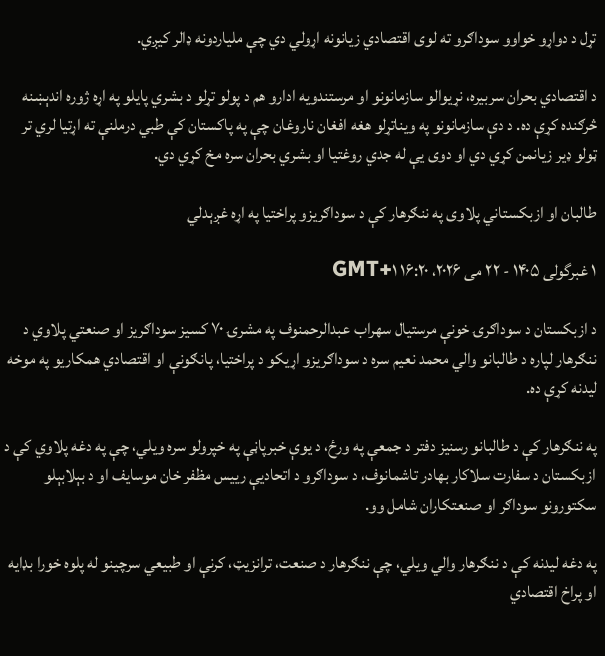تړل د دواړو خواوو سوداګرو ته لوی اقتصادي زیانونه اړولي دي چې ملیاردونه ډالر کیږي.

د اقتصادي بحران سربیره، نړیوالو سازمانونو او مرستندویه ادارو هم د پولو تړلو د بشري پایلو په اړه ژوره اندېښنه څرګنده کړې ده. د دې سازمانونو په ویناتړلو هغه افغان ناروغان چې په پاکستان کې طبي درملنې ته اړتیا لري تر ټولو ډیر زیانمن کړي دي او دوی یې له جدي روغتیا او بشري بحران سره مخ کړي دي.

طالبان او ازبکستاني پلاوی په ننګرهار کې د سوداګریزو پراختیا په اړه غږېدلي

۱ غبرگولی ۱۴۰۵ - ۲۲ می ۲۰۲۶، ۱۶:۲۰ GMT+۱

د ازبکستان د سوداګرۍ خونې مرستیال سهراب عبدالرحمنوف په مشرۍ ۷۰ کسیز سوداګریز او صنعتي پلاوي د ننګرهار لپاره د طالبانو والي محمد نعیم سره د سوداګریزو اړیکو د پراختیا، پانګونې او اقتصادي همکاریو په موخه لیدنه کړې ده.

په ننګرهار کې د طالبانو رسنیز دفتر د جمعې په ورځ، د یوې خبرپاڼې په خپرولو سره ویلي، چې په دغه پلاوي کې د ازبکستان د سفارت سلاکار بهادر تاشمانوف، د سوداګرو د اتحادیې رییس مظفر خان موسایف او د بېلابېلو سکتورونو سوداګر او صنعتکاران شامل وو.

په دغه لیدنه کې د ننګرهار والي ویلي، چې ننګرهار د صنعت، ترانزیټ، کرنې او طبیعي سرچینو له پلوه خورا بډایه او پراخ اقتصادي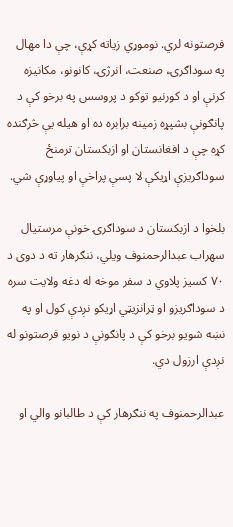فرصتونه لري. نوموړي زیاته کړې، چې دا مهال په سوداګرۍ، صنعت، انرژۍ، کانونو، مکانیزه کرنې او د کورنیو توکو د پروسس په برخو کې د پانګونې بشپړه زمینه برابره ده او هیله یې څرګنده کړه چې د افغانستان او ازبکستان ترمنځ سوداګریزې اړیکې لا پسې پراخې او پیاوړې شي.

بلخوا د ازبکستان د سوداګرۍ خونې مرستیال سهراب عبدالرحمنوف ویلي، ننګرهار ته د دوی د ۷۰ کسیز پلاوي د سفر موخه له دغه ولایت سره د سوداګریزو او ټرانزیټي اړیکو نږدې کول او په نښه شویو برخو کې د پانګونې د نویو فرصتونو له نږدې ارزول دي.

عبدالرحمنوف په ننګرهار کې د طالبانو والي او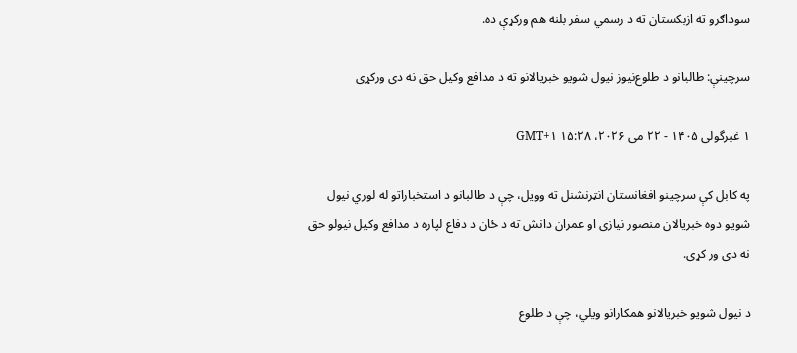سوداګرو ته ازبکستان ته د رسمي سفر بلنه هم ورکړې ده.

سرچینې: طالبانو د طلوع‌نیوز نیول شویو خبریالانو ته د مدافع وکیل حق نه دی ورکړی

۱ غبرگولی ۱۴۰۵ - ۲۲ می ۲۰۲۶، ۱۵:۲۸ GMT+۱

په کابل کې سرچینو افغانستان انټرنشنل ته وویل، چې د طالبانو د استخباراتو له لوري نیول شويو دوه خبریالان منصور نیازی او عمران دانش ته د ځان د دفاع لپاره د مدافع وکیل نیولو حق نه دی ور کړی.

د نیول شويو خبریالانو همکارانو ویلي، چې د طلوع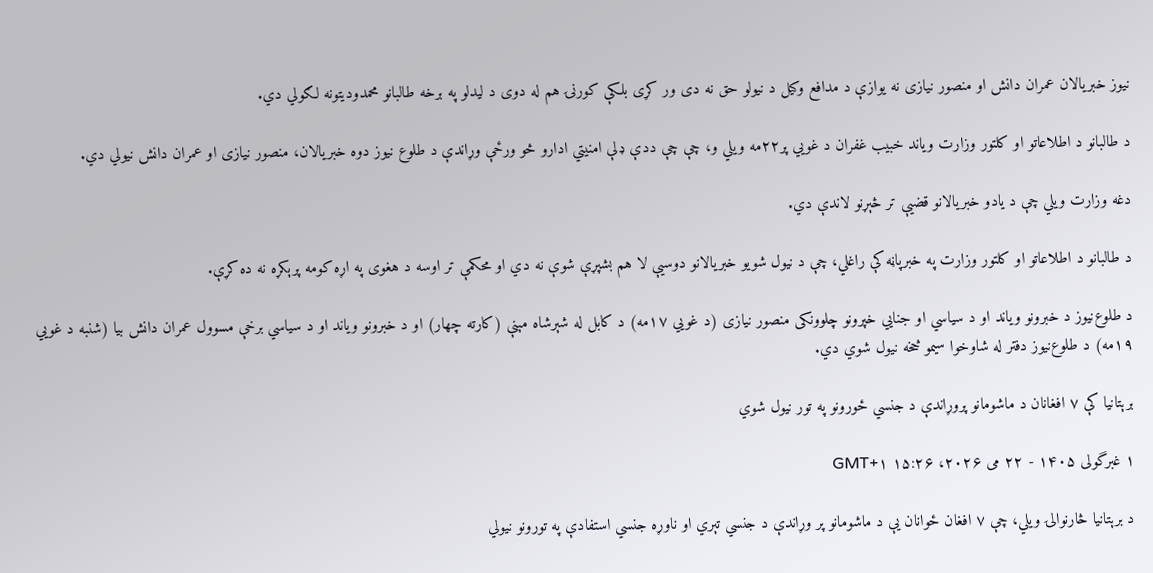نیوز خبریالان عمران دانش او منصور نیازی نه یوازې د مدافع وکیل د نیولو حق نه دی ور کړی بلکې کورنۍ هم له دوی د لیدلو په برخه طالبانو محمدودیتونه لګولي دي.

د طالبانو د اطلاعاتو او کلتور وزارت ویاند خبیب غفران د غويي پر۲۲مه ویلي و، چې چې ددې ډلې امنیتي ادارو څو ورځې وړاندې د طلوع نیوز دوه خبریالان، منصور نیازی او عمران دانش نیولي دي.

دغه وزارت ویلي چې د یادو خبریالانو قضیې تر څېړنو لاندې دي.

د طالبانو د اطلاعاتو او کلتور وزارت په خبرپاڼه کې راغلي، چې د نیول شویو خبریالانو دوسیې لا هم بشپړې شوې نه دي او محکمې تر اوسه د هغوی په اړه کومه پرېکړه نه ده کړې.

د طلوع‌نیوز د خبرونو ویاند او د سیاسي او جنايي خپرونو چلوونکی منصور نیازی (د غويي ۱۷مه) د کابل له شېرشاه مېنې (کارته چهار) او د خبرونو ویاند او د سیاسي برخې مسوول عمران دانش بیا (شنبه د غويي ۱۹مه) د طلوع‌نیوز دفتر له شاوخوا سیمو څخه نیول شوي دي.

برېتانیا کې ۷ افغانان د ماشومانو پروړاندې د جنسي ځورونو په تور نیول شوي

۱ غبرگولی ۱۴۰۵ - ۲۲ می ۲۰۲۶، ۱۵:۲۶ GMT+۱

د برېتانیا څارنوالۍ ویلي، چې ۷ افغان ځوانان یې د ماشومانو پر وړاندې د جنسي تېري او ناوړه جنسي استفادې په تورونو نیولي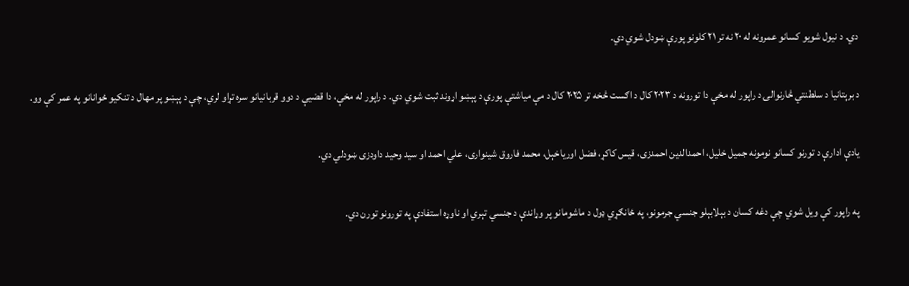دي. د نیول شویو کسانو عمرونه له ۲۰ نه تر ۲۱ کلونو پورې ښودل شوي دي.

د برېتانیا د سلطنتي څارنوالۍ د راپور له مخې دا تورونه د ۲۰۲۳ کال د اګست څخه تر ۲۰۲۵ کال د مې میاشتې پورې د پېښو اړوند ثبت شوي دي. د راپور له مخې، دا قضیې د دوو قربانیانو سره تړاو لري، چې د پېښو پر مهال د تنکیو ځوانانو په عمر کې وو.

یادې ادارې د تورنو کسانو نومونه جمیل خلیل، احمدالدین احمدزی، قیس کاکړ، فضل اوریاخېل، محمد فاروق شینواری، علي احمد او سید وحید داودزی ښودلي دي.

په راپور کې ویل شوي چې دغه کسان د بېلابېلو جنسي جرمونو، په ځانګړي ډول د ماشومانو پر وړاندې د جنسي تېري او ناوړه استفادې په تورونو تورن دي.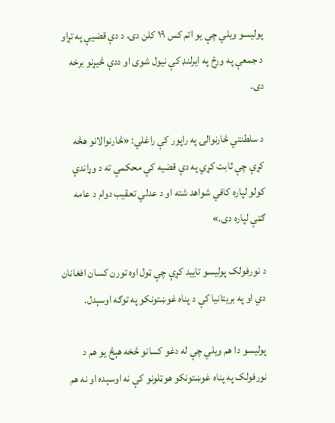پولیسو ویلي چې یو اتم کس ۱۹ کلن دی، د دې قضیې په تړاو د جمعې په ورځ په ایرلنډ کې نیول شوی او ددې څیړنو برخه دی.

د سلطنتي څارنوالۍ په راپور کې راغلي: «څارنوالانو هڅه کړې چې ثابت کړي په دې قضیه کې محکمې ته د وړاندې کولو لپاره کافي شواهد شته او د عدلي تعقیب دوام د عامه ګټې لپاره دی.»

د نورفولک پولیسو تایید کړې چې ټول اوه تورن کسان افغانان دي او په بریتانیا کې د پناه غوښتونکو په توګه اوسېدل.

پولیسو دا هم ویلي چې له دغو کسانو څخه هېڅ یو هم د نورفولک په پناه غوښتونکو هوټلونو کې نه اوسېده او نه هم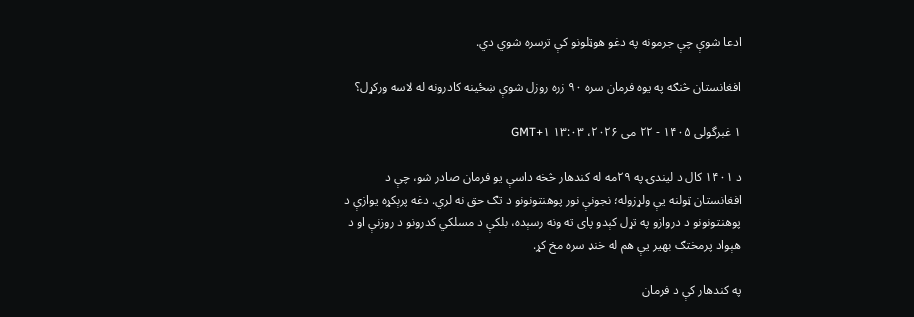ادعا شوې چې جرمونه په دغو هوټلونو کې ترسره شوي دي.

افغانستان څنګه په یوه فرمان سره ۹۰ زره روزل شوې ښځینه کادرونه له لاسه ورکړل؟

۱ غبرگولی ۱۴۰۵ - ۲۲ می ۲۰۲۶، ۱۳:۰۳ GMT+۱

د ۱۴۰۱ کال د لیندۍ په ۲۹مه له کندهار څخه داسې یو فرمان صادر شو، چې د افغانستان ټولنه یې ولړزوله؛ نجونې نور پوهنتونونو د تګ حق نه لري. دغه پرېکړه یوازې د پوهنتونونو د دروازو په تړل کېدو پای ته ونه رسېده، بلکې د مسلکي کدرونو د روزنې او د هېواد پرمختګ بهیر یې هم له خنډ سره مخ کړ.

په کندهار کې د فرمان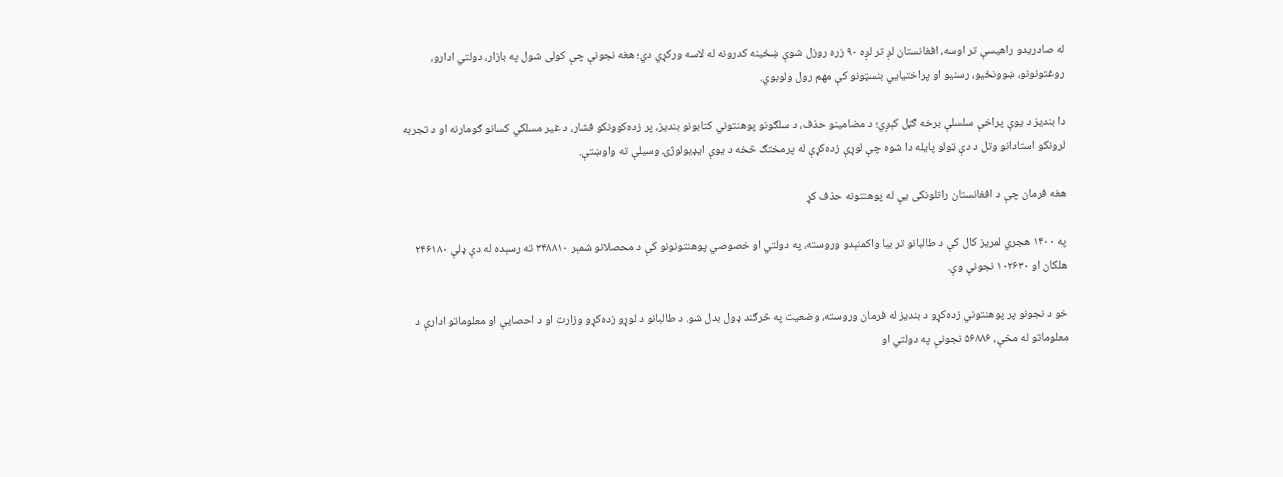له صادریدو راهیسې تر اوسه، افغانستان لږ تر لږه ۹۰ زره روزل شوې ښځینه کدرونه له لاسه ورکړي دي؛ هغه نجونې چې کولی شول په بازار، دولتي ادارو، روغتونونو، ښوونځیو، رسنیو او پراختیایي بنسټونو کې مهم رول ولوبوي.

دا بندیز د یوې پراخې سلسلې برخه ګڼل کېږي؛ د مضامینو حذف، د سلګونو پوهنتوني کتابونو بندیز، پر زده‌کوونکو فشار، د غیر مسلکي کسانو ګومارنه او د تجربه لرونکو استادانو وتل د دې ټولو پایله دا شوه چې لوړې زده‌کړې له پرمختګ څخه د یوې ایډیولوژۍ وسیلې ته واوښتې.

هغه فرمان چې د افغانستان راتلونکی یې له پوهنتونه حذف کړ

په ۱۴۰۰ هجري لمریز کال کې د طالبانو تر بیا واکمنېدو وروسته، په دولتي او خصوصي پوهنتونونو کې د محصلانو شمېر ۳۴۸۸۱۰ ته رسېده له دې ډلې ۲۴۶۱۸۰ هلکان او ۱۰۲۶۳۰ نجونې وې.

خو د نجونو پر پوهنتوني زده‌کړو د بندیز له فرمان وروسته، وضعیت په څرګند ډول بدل شو. د طالبانو د لوړو زده‌کړو وزارت او د احصایې او معلوماتو ادارې د معلوماتو له مخې، ۵۶۸۸۶ نجونې په دولتي او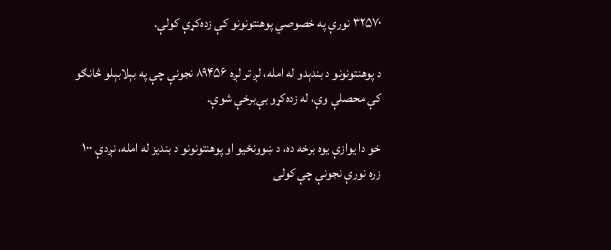۳۲۵۷۰ نورې په خصوصي پوهنتونونو کې زده‌کړې کولې.

د پوهنتونونو د بندېدو له امله، لږ تر لږه ۸۹۴۵۶ نجونې چې په بېلابېلو څانګو کې محصلې وې، له زده‌کړو بې‌برخې شوې.

خو دا یوازې یوه برخه ده، د ښوونځیو او پوهنتونونو د بندیز له امله، نږدې ۱۰۰ زره نورې نجونې چې کولی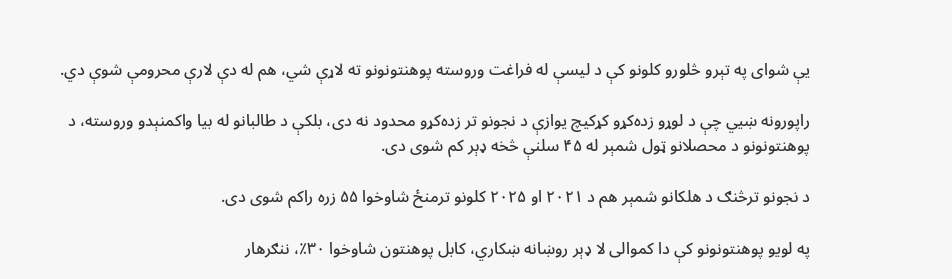یې شوای په تېرو څلورو کلونو کې د لیسې له فراغت وروسته پوهنتونونو ته لاړې شي، هم له دې لارې محرومې شوې دي.

راپورونه ښيي چې د لوړو زده‌کړو کړکیچ یوازې د نجونو تر زده‌کړو محدود نه دی، بلکې د طالبانو له بیا واکمنېدو وروسته، د پوهنتونونو د محصلانو ټول شمېر له ۴۵ سلنې څخه ډېر کم شوی دی.

د نجونو ترڅنګ د هلکانو شمېر هم د ۲۰۲۱ او ۲۰۲۵ کلونو ترمنځ شاوخوا ۵۵ زره راکم شوی دی.

په لویو پوهنتونونو کې دا کموالی لا ډېر روښانه ښکاري، کابل پوهنتون شاوخوا ۳۰٪، ننګرهار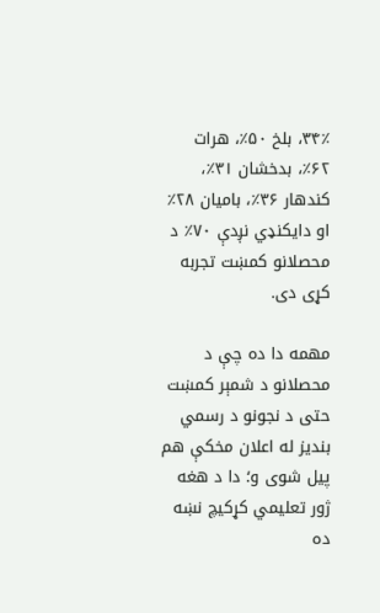۳۴٪، بلخ ۵۰٪، هرات ۶۲٪، بدخشان ۳۱٪، کندهار ۳۶٪، بامیان ۲۸٪ او دایکنډي نږدې ۷۰٪ د محصلانو کمښت تجربه کړی دی.

مهمه دا ده چې د محصلانو د شمېر کمښت حتی د نجونو د رسمي بندیز له اعلان مخکې هم پیل شوی و؛ دا د هغه ژور تعلیمي کړکیچ نښه ده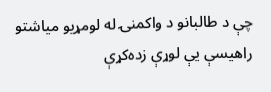چې د طالبانو د واکمنۍ له لومړیو میاشتو راهیسې یې لوړې زده‌کړې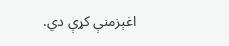اغېزمنې کړې دي.